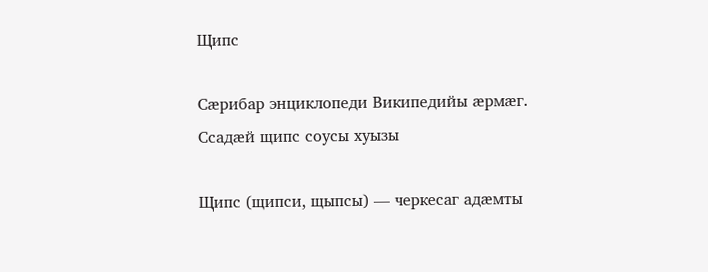Щипс

Сæрибар энциклопеди Википедийы æрмæг.
Ссадæй щипс соусы хуызы

Щипс (щипси, щыпсы) — черкесаг адæмты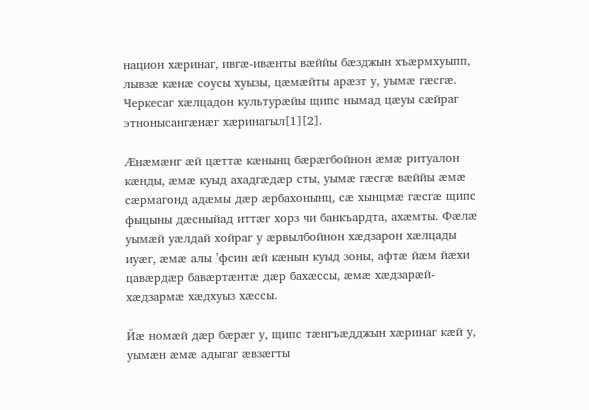национ хæринаг, ивгæ-ивæнты вæййы бæзджын хъæрмхуыпп, лывзæ кæнæ соусы хуызы, цæмæйты арæзт у, уымæ гæсгæ. Черкесаг хæлцадон культурæйы щипс нымад цæуы сæйраг этнонысангæнæг хæринагыл[1][2].

Æнæмæнг æй цæттæ кæнынц бæрæгбойнон æмæ ритуалон кæнды, æмæ куыд ахадгæдæр сты, уымæ гæсгæ вæййы æмæ сæрмагонд адæмы дæр æрбахонынц, сæ хынцмæ гæсгæ щипс фыцыны дæсныйад иттæг хорз чи банкъардта, ахæмты. Фæлæ уымæй уæлдай хойраг у æрвылбойнон хæдзарон хæлцады иуæг, æмæ алы ’фсин æй кæнын куыд зоны, афтæ йæм йæхи цавæрдæр бавæртæнтæ дæр бахæссы, æмæ хæдзарæй-хæдзармæ хæдхуыз хæссы.

Йæ номæй дæр бæрæг у, щипс тæнгъæдджын хæринаг кæй у, уымæн æмæ адыгаг æвзæгты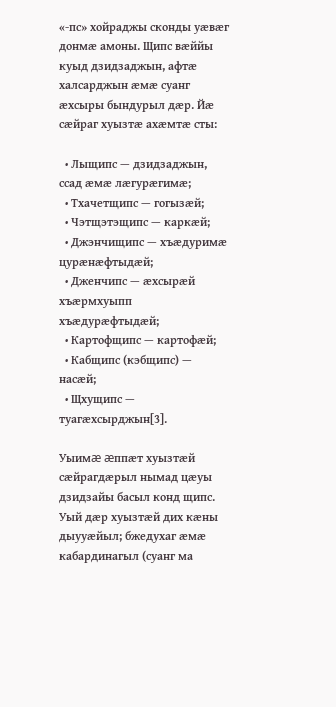«-пс» хойраджы сконды уæвæг донмæ амоны. Щипс вæййы куыд дзидзаджын, афтæ халсарджын æмæ суанг æхсыры бындурыл дæр. Йæ сæйраг хуызтæ ахæмтæ сты:

  • Лыщипс — дзидзаджын, ссад æмæ лæгурæгимæ;
  • Тхачетщипс — гогызæй;
  • Чэтщэтэщипс — каркæй;
  • Джэнчищипс — хъæдуримæ цурæнæфтыдæй;
  • Дженчипс — æхсырæй хъæрмхуыпп хъæдурæфтыдæй;
  • Картофщипс — картофæй;
  • Кабщипс (кэбщипс) — насæй;
  • Щхущипс — туагæхсырджын[3].

Уыимæ æппæт хуызтæй сæйрагдæрыл нымад цæуы дзидзайы басыл конд щипс. Уый дæр хуызтæй дих кæны дыууæйыл; бжедухаг æмæ кабардинагыл (суанг ма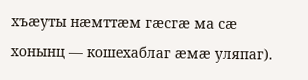хъæуты нæмттæм гæсгæ ма сæ хонынц — кошехаблаг æмæ уляпаг).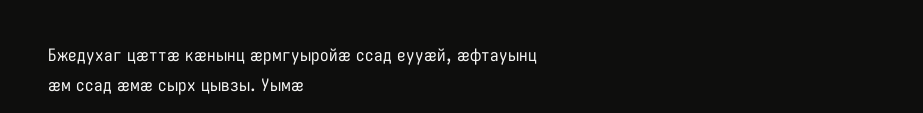Бжедухаг цæттæ кæнынц æрмгуыройæ ссад еууæй, æфтауынц æм ссад æмæ сырх цывзы. Уымæ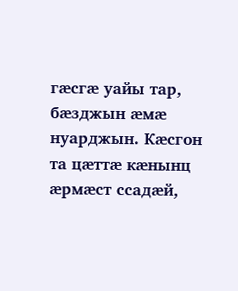гæсгæ уайы тар, бæзджын æмæ нуарджын. Кæсгон та цæттæ кæнынц æрмæст ссадæй,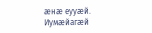æнæ еууæй. Иумæйагæй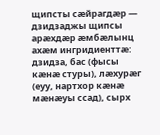щипсты сæйрагдæр — дзидзаджы щипсы арæхдæр æмбæлынц ахæм ингридиенттæ: дзидза, бас (фысы кæнæ стуры), лæхурæг (еуу, нартхор кæнæ мæнæуы ссад), сырх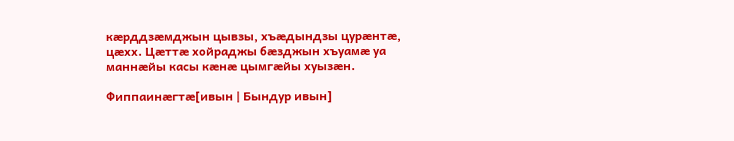кæрддзæмджын цывзы, хъæдындзы цурæнтæ, цæхх. Цæттæ хойраджы бæзджын хъуамæ уа маннæйы касы кæнæ цымгæйы хуызæн.

Фиппаинæгтæ[ивын | Бындур ивын]